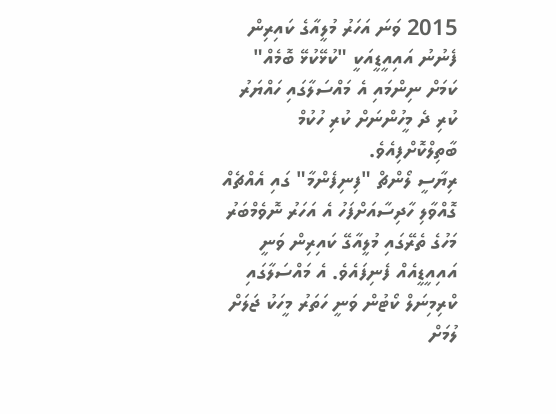2015 ވަނަ އަހަރު މުލީއާގެ ކައިރިން ފެނުނު އައިއީޑީއަކީ "ކުޅޭކުޅޭ ބޮމެއް" ކަމަށް ނިންމައި އެ މައްސަލާގައި ހައްޔަރު ކުރި ދެ މީހުންނަށް ކުރި ހުކުމް ބާތިލްކޮށްފިއެވެ.
ރިޔާސީ ލޯންޗް "ފިނިފެންމާ" ގައި އެއްޗެއް ގޮއްވާލި ހާދިސާއަށްފަހު އެ އަހަރު ނޮވެމްބަރު މަހުގެ ތެރޭގައި މުލީއާގޭ ކައިރިން ވަނީ އައިއީޑީއެއް ފެނިފައެވެ. އެ މައްސަލާގައި ކްރިމިނަލް ކޯޓުން ވަނީ ހަތަރު މީހަކު ޖަލަށް ލުމަށް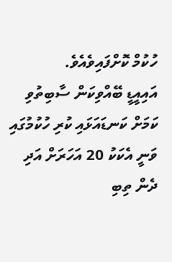ހުކުމް ކޮށްފައިވެއެވެ.
އައިއީޑީ ބޭއްވިކަން ސާބިތުވި ކަމަށް ކަނޑައަޅައި ކުރި ހުކުމުގައި ވަނީ އެކަކު 20 އަހަރަށް އަދި ދެން ތިބި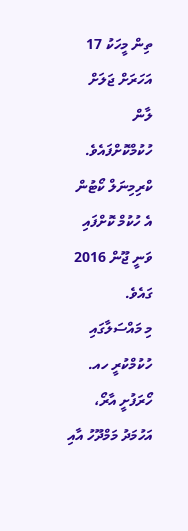ތިން މީހަކު 17 އަހަރަށް ޖަލަށް ލާން ހުކުމްކޮށްފައެވެ. ކްރިމިނަލް ކޯޓުން އެ ހުކުމް ކޮށްފައި ވަނީ ޖޫން 2016 ގައެވެ.
މި މައްސަލާގައި ހުކުމްކުރީ ހއ. ހޯރަފުށީ އާރޯ، އަހުމަދު މަމްދޫހު އާއި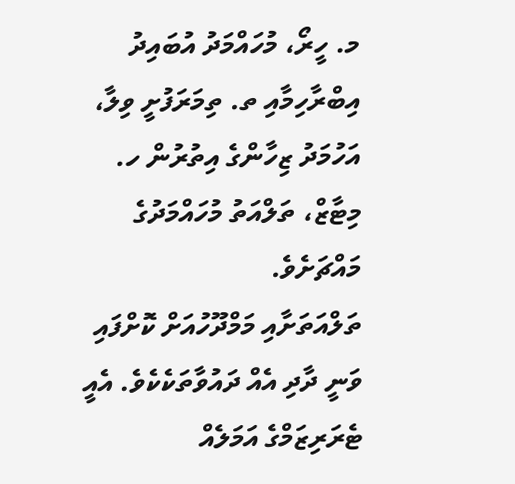މ. ހީރޯ، މުހައްމަދު އުބައިދު އިބްރާހިމާއި ތ. ތިމަރަފުށީ ވިލާ، އަހުމަދު ޒިހާންގެ އިތުރުން ހ. މިޓާޒް، ތަލްއަތު މުހައްމަދުގެ މައްޗަށެވެ.
ތަލްއަތަށާއި މަމްދޫހުއަށް ކޮށްފައި ވަނީ ދާދި އެއް ދައުވާތަކެކެވެ. އެއީ ޓެރަރިޒަމްގެ އަމަލެއް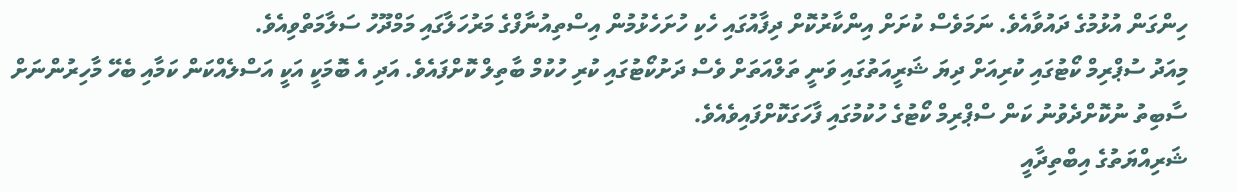ހިންގަން އުޅުމުގެ ދައުވާއެވެ. ނަމަވެސް ކުށަށް އިންކާރުކޮށް ދިފާއުގައި ހެކި ހުށަހެޅުމުން އިސްތިއުނާފްގެ މަރުހަލާގައި މަމްދޫހު ސަލާމަތްވިއެވެ.
މިއަދު ސުޕްރިމް ކޯޓުގައި ކުރިއަށް ދިޔަ ޝަރީއަތުގައި ވަނީ ތަލްއަތަށް ވެސް ދަށުކޯޓުގައި ކުރި ހުކުމް ބާތިލް ކޮށްފައެވެ. އަދި އެ ބޮމަކީ އަކީ އަސްލެއްކަން ކަމާއި ބެހޭ މާހިރުންނަށް ސާބިތު ނުކޮށްދެވުނު ކަން ސްޕްރިމް ކޯޓުގެ ހުކުމުގައި ފާހަގަކޮށްފައިވެއެވެ.
ޝަރިއްޔަތުގެ އިބްތިދާއީ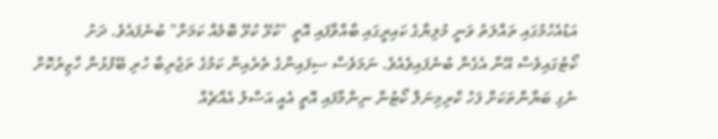އަޑުއެހުމުގައި ތައްލަތު ވަނީ މުލިޔާގެ ކައިރީގައި ބާއްވާފައި އޮތީ "ކުޅޭ ކުޅޭ ބޮމެއް ކަމަށް" ބުނެފައެވެ. ދަށު ކޯޓުގައިވެސް އޭނާ އެގެން ބުނެފައިވެއެވެ. ނަމަވެސް ސިފައިންގެ ތެރެއިން ކަމުގެ ތަޖުރިބާ ހުރި ބޭފުޅުން ހާޒިރުކޮށް ނެގި ބަޔާންތަކަށް ފަހު ކްރިމިނަލް ކޯޓުން ނިންމާފައި އޮތީ އެއީ އަސްލު އެއްޗެއް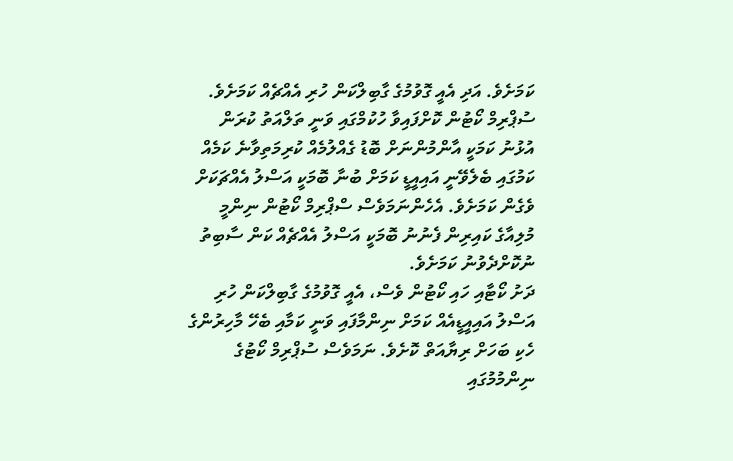ކަމަށެވެ. އަދި އެއީ ގޮވުމުގެ ގާބިލްކަން ހުރި އެއްޗެއް ކަމަށެވެ.
ސުޕްރިމް ކޯޓުން ކޮށްފައިވާ ހުކުމްގައި ވަނީ ތަލްއަތު ކުރަން އުޅުނު ކަމަކީ އާންމުންނަށް ބޮޑު ގެއްލުމެއް ކުރިމަތިވާނެ ކަމެއް ކަމުގައި ބެލެވޭނީ އައިއީޑީ ކަމަށް ބުނާ ބޮމަކީ އަސްލު އެއްޗަކަށް ވެގެން ކަމަށެވެ. އެހެންނަމަވެސް ސްޕްރިމް ކޯޓުން ނިންމީ މުލިއާގެ ކައިރިން ފެނުނު ބޮމަކީ އަސްލު އެއްޗެއް ކަން ސާބިތު ނުކޮށްދެވުނު ކަމަށެވެ.
ދަށު ކޯޓާއި ހައި ކޯޓުން ވެސް، އެއީ ގޮވުމުގެ ގާބިލްކަން ހުރި އަސްލު އައިއީޑީއެއް ކަމަށް ނިންމާފައި ވަނީ ކަމާއި ބެހޭ މާހިރުންގެ ހެކި ބަހަށް ރިޔާއަތް ކޮށެވެ. ނަމަވެސް ސުޕްރިމް ކޯޓުގެ ނިންމުމުގައި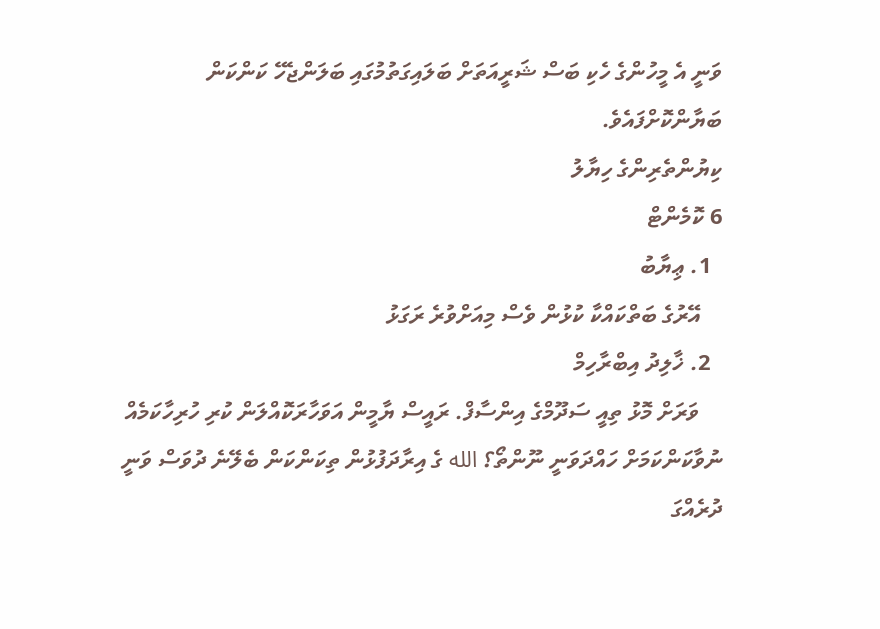ވަނީ އެ މީހުންގެ ހެކި ބަސް ޝަރީއަތަށް ބަލައިގަތުމުގައި ބަލަންޖެހޭ ކަންކަން ބަޔާންކޮށްފައެވެ.
ކިޔުންތެރިންގެ ހިޔާލު
6 ކޮމެންޓް
  1. ޢިޔާބު
    އޭރުގެ ބަތްކައްކާ ކުޅުން ވެސް މިއަށްވުރެ ރަގަޅު
  2. ޚާލިދު އިބްރާހިމް
    ވަރަށް މޮޅު ތިއީ ސަދޫމްގެ އިންސާފް. ރައީސް ޔާމީން އަވަހާރަކޮއްލަން ކުރި ހުރިހާކަމެއް ނުވާކަންކަމަށް ހައްދަވަނީ ނޫންތޯ؟ الله ގެ އިރާދަފުޅުން ތިކަންކަން ބެލޭނެ ދުވަސް ވަނީ ދުރެއްގަ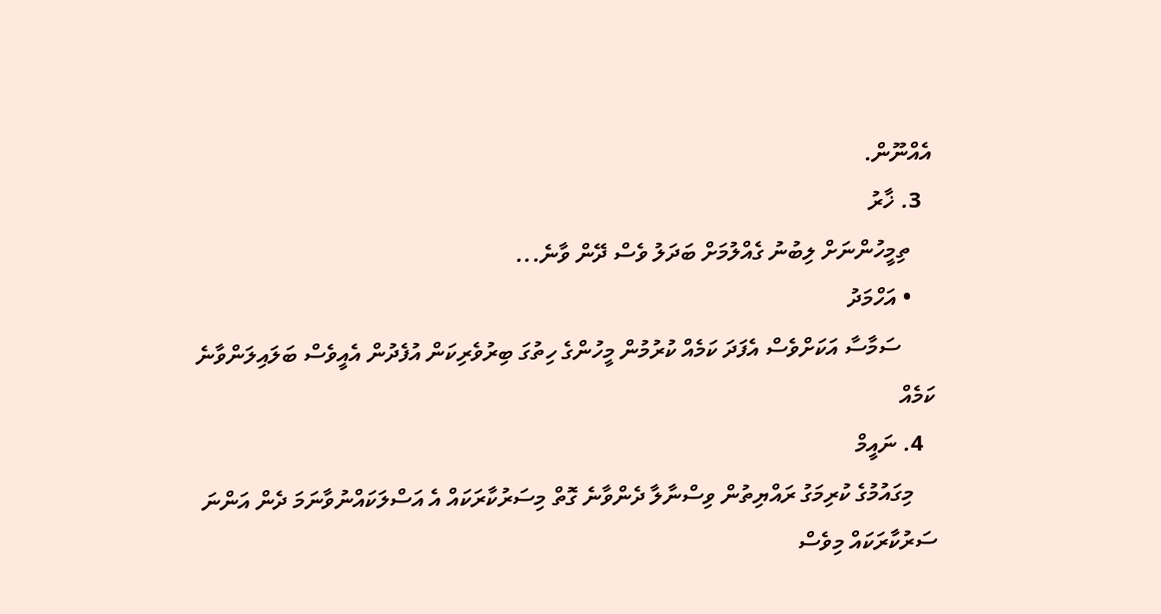އެއްނޫން.
  3. ޚާރު
    ތިމީހުންނަށް ލިބުނު ގެއްލުމަށް ބަދަލު ވެސް ދޭން ވާނެ...
    • އަހްމަދު
      ސަމާސާ އަކަށްވެސް އެފަދަ ކަމެއް ކުރުމުން މީހުންގެ ހިތުގަ ބިރުވެރިކަން އުފެދުން އެއީވެސް ބަލައިލަންވާނެ ކަމެއް
  4. ނައީމް
    މިގައުމުގެ ކުރިމަގު ރައްޔިތުން ވިސްނާލާ ދެންވާނެ ގޮތް މިސަރުކާރަކައް އެ އަސްލަކައްނުވާނަމަ ދެން އަންނަ ސަރުކާރަކައް މިވެސް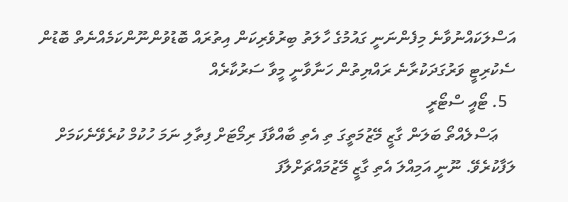އަސްލަކައްނުވާނެ މިފެންނަނީ ގައުމުގެ ހާލަތު ބިރުވެރިކަން އިތުރައް ބޮޑުވުންނޫންކަމެއްނެތް ބޮޑުން ސެކުރިޓީ ވަރުގަދަކުރާނެ ރައްޔިތުން ހަނާވާނީ މީވާ ސަރުކާރެއް
  5. ޓޯއީ ސްޓޯރީ
    ޢަސްލެއްތޯ ބަލަން ގާޒީ މޭޒުމަތީގަ ތި އެތި ބާއްވާފަ ރިމޯޓަށް ފިތާލި ނަމަ ހުކުމް ކުރެވޭނެކަމަށް ލަފާކުރެވޭ. ނޫނީ އަމިއްލަ އެތި ގާޒީ މޭޒުމައްޗަށްލާފަ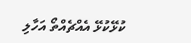ކުޅޭކުޅޭ އެއްޗެއްތޯ އަހާލި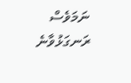ނަމަވެސް ރަނގަޅުވާނެ